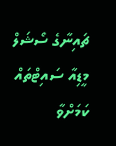ޗައިނާގެ ސޯޝަލް މީޑިއާ ސައިޓްތައް ކަމަށްވާ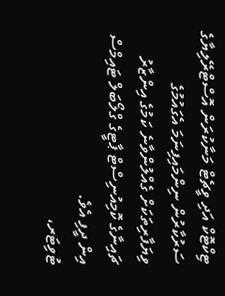ޓިކްޓޮކް އަދި ވީޗެޓް މަނާކުރަން އޮސްޓްރޭލިޔާގެ ސަރުކާރުން ނިންމައިފިނަމަ އެގައުމުގެ ވިޔަފާރިތަކަށް ގެއްލުންވާނެ ކަމުގެ އިންޒާރު ޗައިނާގެ ކޮމިއުނިސްޓް ޕާޓީގެ ގްލޯބަލް ޓައިމްސް އިން ދީފި އެވެ.
ޓުވިޓަރ،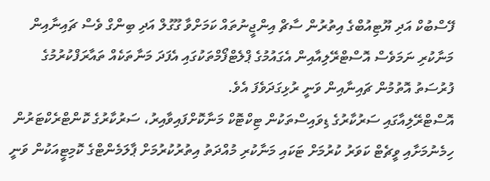ފޭސްބުކް އަދި ޔޫޓިއުބްގެ އިތުރުން ސާޗް އިންޖީނުތައް ކަމަށްވާ ގޫގުލް އަދި ބިންގް ވެސް ޗައިނާއިން މަނާކުރި ނަމަވެސް އޮސްޓްރޭލިއާއިން އެގައުމުގެ ޕްލެޓްފޯމްތަކުގައި އެފަދަ މަނާތަކެއް ތައާރަފްކުރުމުގެ ފުރުސަތު އޮތުމުން ޗައިނާއިން ވަނީ ރުޅިގަދަވެފަ އެވެ.
އޮސްޓްރޭލިއާގައި ސަރުކާރުގެ ޑިވައިސްތަކުން ޓިކްޓޮކް މަނާކޮށްފައިވާއިރު، ސަރުކާރުގެ ކޮންޓްރެކްޓަރުން ހިމެނުމަށާއި ވީޗެޓް ކަވަރު ކުރުމަށް ޓަކައި މަނާކުރި މުއްދަތު އިތުރުކުރުމަށް ޕާލަމެންޓްގެ ކޮމިޓީއަކުން ވަނީ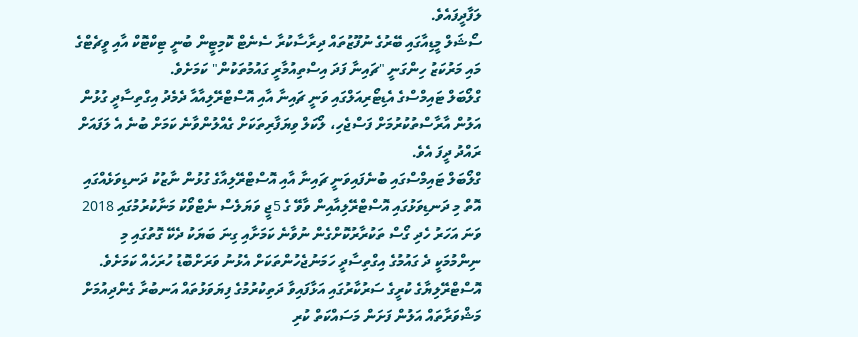ލަފާދީފައެވެ.
ސޯޝަލް މީޑިއާގައި ބޭރުގެ ނުފޫޒުތައް ދިރާސާކުރާ ސެނެޓް ކޮމިޓީން ބުނީ ޓިކްޓޮކް އާއި ވީޗެޓްގެ މައި މަރުކަޒު ހިންގަނީ "ޗައިނާ ފަދަ އިސްތިއުމާރީ ގައުމުތަކުން" ކަމަށެވެ.
ގްލޯބަލް ޓައިމްސްގެ އެޑިޓޯރިއަލްގައި ވަނީ ޗައިނާ އާއި އޮސްޓްރޭލިއާއާ ދެމެދު އިގްތިސާދީ ގުޅުން އަލުން އާރާސްތުކުރުމަށް ފަސްޖެހި، ލޯކަލް ވިޔަފާރިތަކަށް ގެއްލުންވާނެ ކަމަށް ބުނެ އެ ލަފައަށް ރައްދު ދީފަ އެވެ.
ގްލޯބަލް ޓައިމްސްގައި ބުނެފައިވަނީ ޗައިނާ އާއި އޮސްޓްރޭލިއާގެ ގުޅުން ނާޒުކު ދަނޑިވަޅެއްގައި އޮތް މި ދަނޑިވަޅުގައި އޮސްޓްރޭލިއާއިން ވާވޭ ގެ 5ޖީ ވަޔަލެސް ނެޓްވޯކު މަނާކުރުމުގައި 2018 ވަނަ އަހަރު ހެދި ގޯސް ތަކުރާރުކޮށްގެން ނުވާނެ ކަމަށާއި ގިނަ ބަޔަކު ދެކޭ ގޮތުގައި މި ނިންމުމަކީ ދެ ގައުމުގެ އިގްތިސާދީ ހަމަނުޖެހުންތަކަށް އެޅުނު ވަރަށްބޮޑު ހުރަހެއް ކަމަށެވެ.
އޮސްޓްރޭލިޔާގެ ކުރީގެ ސަރުކާރުގައި އަޅާފައިވާ ދަތިކުރުމުގެ ފިޔަވަޅުތައް އަނބުރާ ގެންދިއުމަށް މަޝްވަރާތައް އަލުން ފަށަން މަސައްކަތް ކުރި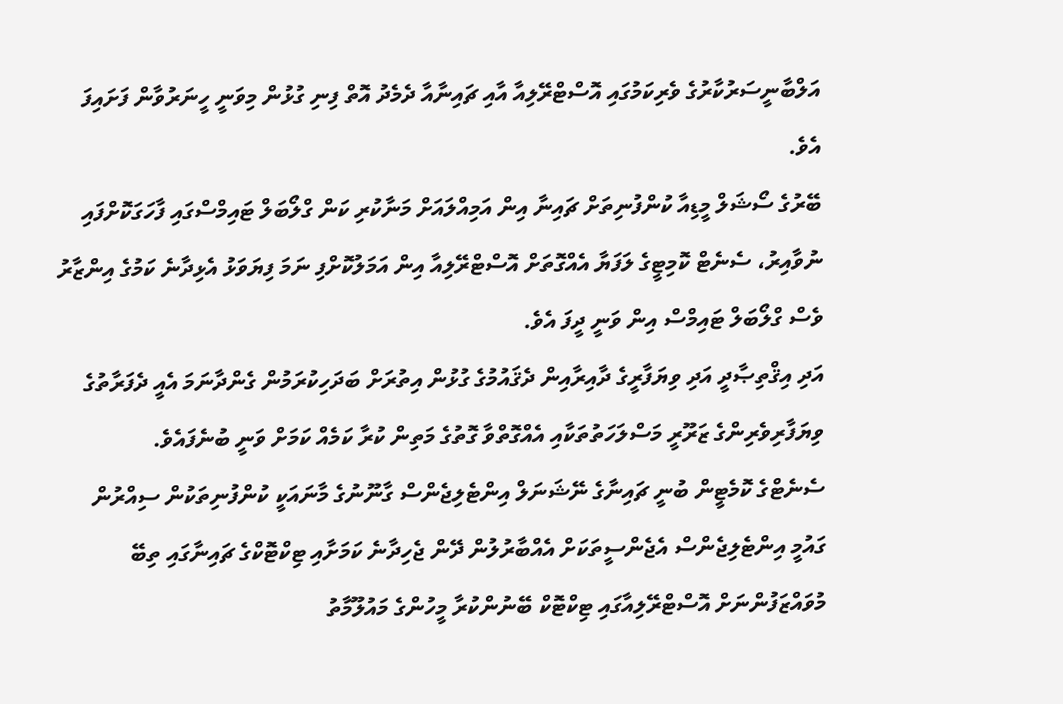އަލްބާނީސަރުކާރުގެ ވެރިކަމުގައި އޮސްޓްރޭލިއާ އާއި ޗައިނާއާ ދެމެދު އޮތް ފިނި ގުޅުން މިވަނީ ހީނަރުވާން ފަށައިފަ އެވެ.
ބޭރުގެ ސޯޝަލް މީޑިއާ ކުންފުނިތަށް ޗައިނާ އިން އަމިއްލައަށް މަނާކުރި ކަން ގްލޯބަލް ޓައިމްސްގައި ފާހަގަކޮށްފައި ނުވާއިރު، ސެނެޓް ކޮމިޓީގެ ލަފަޔާ އެއްގޮތަށް އޮސްޓްރޭލިއާ އިން އަމަލުކޮށްފި ނަމަ ފިޔަވަޅު އެޅިދާނެ ކަމުގެ އިންޒާރު ވެސް ގްލޯބަލް ޓައިމްސް އިން ވަނީ ދީފަ އެވެ.
އަދި އިޤްތިޞާދީ އަދި ވިޔަފާރީގެ ދާއިރާއިން ދެޤައުމުގެ ގުޅުން އިތުރަށް ބަދަހިކުރަމުން ގެންދާނަމަ އެއީ ދެފަރާތުގެ ވިޔަފާރިވެރިންގެ ޒަރޫރީ މަސްލަހަތުތަކާއި އެއްގޮތްވާ ގޮތުގެ މަތިން ކުރާ ކަމެއް ކަމަށް ވަނީ ބުނެފައެވެ.
ސެނެޓްގެ ކޮމެޓީން ބުނީ ޗައިނާގެ ނޭޝަނަލް އިންޓެލިޖެންސް ގާނޫނުގެ މާނައަކީ ކުންފުނިތަކުން ސިއްރުން ގައުމީ އިންޓެލިޖެންސް އެޖެންސީތަކަށް އެއްބާރުލުން ދޭން ޖެހިދާނެ ކަމަށާއި ޓިކްޓޮކްގެ ޗައިނާގައި ތިބޭ މުވައްޒަފުންނަށް އޮސްޓްރޭލިއާގައި ޓިކްޓޮކް ބޭނުންކުރާ މީހުންގެ މައުލޫމާތު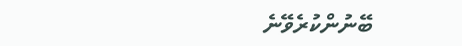ބޭނުންކުރެވޭނެ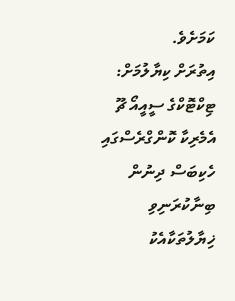ކަމަށެވެ.
އިތުރަށް ކިޔާލުމަށް:
ޓިކްޓޮކްގެ ސީއީއޯ ޗޫ އެމެރިކާ ކޮންގްރެސްގައި ހެކިބަސް ދިނުން
ބިނާކުރަނިވި ޚިޔާލުތަކާއެކު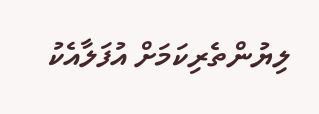ލިޔުންތެރިކަމަށް އުފަލާއެކު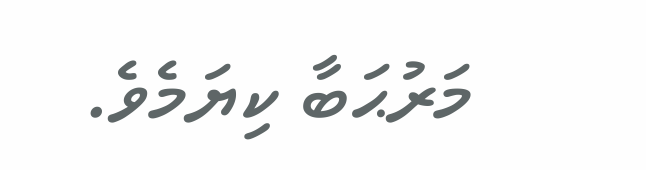މަރުޙަބާ ކިޔަމެވެ.